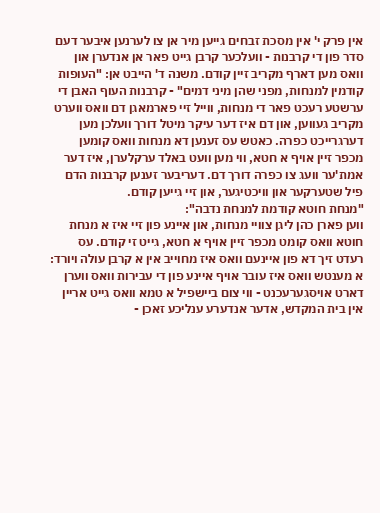אין פרק י' אין מסכת זבחים גייען מיר אן צו לערנען איבער דעם סדר פון די קרבנות - וועלכער קרבן גייט פאר אן אנדערן און וואס מען דארף מקריב זיין קודם. משנה ד' הייבט אן: "העופות קודמין למנחות, מפני שהן מיני דמים" - קרבנות העוף האבן די ערשטע רעכט פאר די מנחות, ווייל זיי פארמאגן דם וואס ווערט מקריב געווען, און דם איז דער עיקר מיטל דורך וועלכן מען דערגרייכט כפרה. כאטש עס זענען דא מנחות וואס קומען מכפר זיין אויף א חטא, ווי מען וועט באלד ערקלערן, איז דער אמת'ער וועג צו כפרה דורך דם. דעריבער זענען קרבנות הדם פיל שטערקער און וויכטיגער, און זיי גייען קודם.
"מנחת חוטא קודמת למנחת נדבה":
ווען פארן כהן ליגן צוויי מנחות, און איינע פון זיי איז א מנחת חוטא וואס קומט מכפר זיין אויף א חטא, גייט זי קודם. עס רעדט זיך דא פון איינעם וואס איז מחוייב אין א קרבן עולה ויורד: א מענטש וואס איז עובר אויף איינע פון די עבירות וואס ווערן דארט אויסגערעכנט - ווי צום ביישפיל א טמא וואס גייט אריין אין בית המקדש, אדער אנדערע ענליכע זאכן -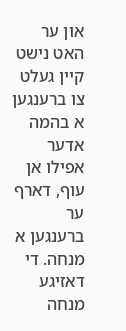און ער האט נישט קיין געלט צו ברענגען א בהמה אדער אפילו אן עוף, דארף ער ברענגען א מנחה. די דאזיגע מנחה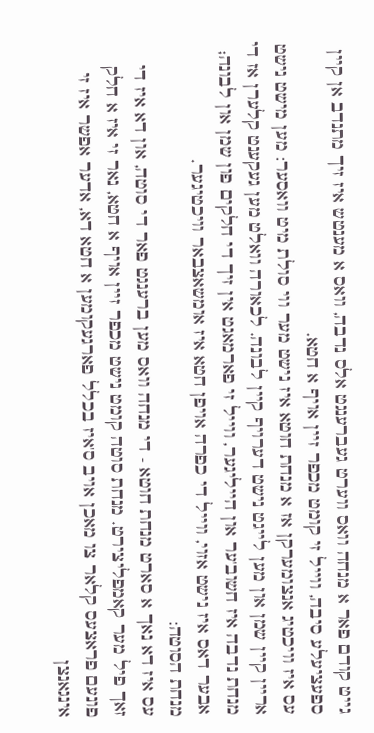גייט קודם פאר א מנחה וואס ווערט געברענגט אלס נדבה, וואס א מענטש איז זיך מתנדב אן קיין ספעציעלע סיבה, ווייל זי קומט מכפר זיין אויף א חטא.
עס איז וויכטיג אנצומערקן אז א מנחת חוטא איז נישט מער ווי סולת מיט וואסער: מען מישט נישט אריין קיין שמן און מען לייגט נישט דערויף קיין לבונה. לכאורה וואלט מען געקענט קלערן אז די מנחת נדבה איז חשוב'ער און הייליגער, ווייל זי פארמאגט אין זיך די חלקים פון שמן און לבונה; אבער דאס איז נישט אזוי, ווייל די כפרה אויפן חטא איז אומשאצבאר וויכטיגער.
מנחת הסוטה:
עס איז דא נאך א סארט מנחת חוטא - די מנחה וואס מען ברענגט פאר די סוטה, און דא איז די זאך פיל מער קאמפליצירט. מנחת סוטה קומט נישט מכפר זיין אויף א חטא, נאר זי איז א חלק פונעם פראצעס קלאר צו מאכן אויב ס'איז בכלל פארגעקומען א חטא דא, אדער אפשר איז זי אינגאנצן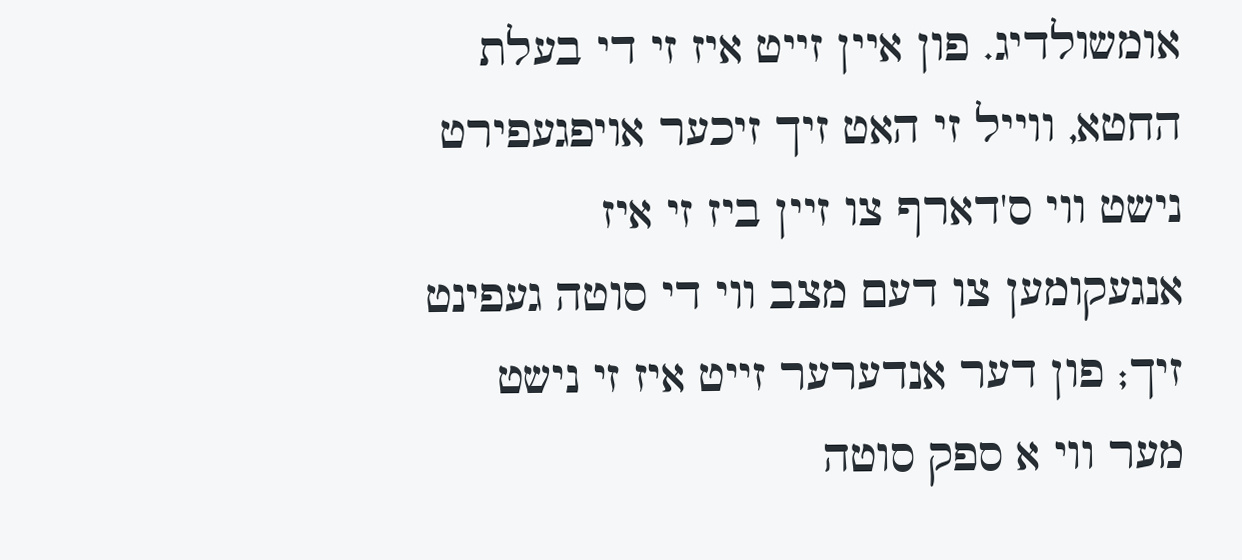אומשולדיג. פון איין זייט איז זי די בעלת החטא, ווייל זי האט זיך זיכער אויפגעפירט נישט ווי ס'דארף צו זיין ביז זי איז אנגעקומען צו דעם מצב ווי די סוטה געפינט זיך; פון דער אנדערער זייט איז זי נישט מער ווי א ספק סוטה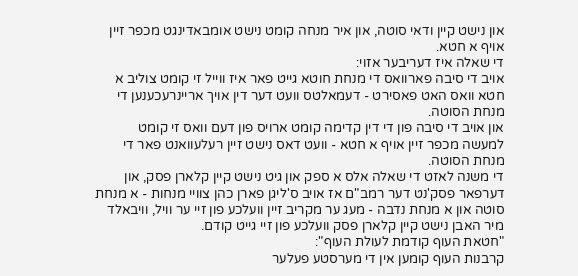און נישט קיין ודאי סוטה, און איר מנחה קומט נישט אומבאדינגט מכפר זיין אויף א חטא.
די שאלה איז דעריבער אזוי:
אויב די סיבה פארוואס די מנחת חוטא גייט פאר איז ווייל זי קומט צוליב א חטא וואס האט פאסירט - דעמאלטס וועט דער דין אויך אריינרעכענען די מנחת הסוטה.
און אויב די סיבה פון די דין קדימה קומט ארויס פון דעם וואס זי קומט למעשה מכפר זיין אויף א חטא - וועט דאס נישט זיין רעלעוואנט פאר די מנחת הסוטה.
די משנה לאזט די שאלה אלס א ספק און גיט נישט קיין קלארן פסק, און דערפאר פסק'נט דער רמב"ם אז אויב ס'ליגן פארן כהן צוויי מנחות - א מנחת סוטה און א מנחת נדבה - מעג ער מקריב זיין וועלכע פון זיי ער וויל, וויבאלד מיר האבן נישט קיין קלארן פסק וועלכע פון זיי גייט קודם.
"חטאת העוף קודמת לעולת העוף":
קרבנות העוף קומען אין די מערסטע פעלער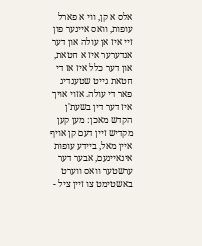אלס א קן, ווי א פארל עופות, וואס איינער פון זיי איז אן עולה און דער אנדערער איז א חטאת, און דער כלל איז אז די חטאת גייט שטענדיג פאר די עולה. אזוי אויך איז דער דין בשעת'ן הקדש מאכן: מען קען מקדיש זיין דעם קן אויף איין מאל, ביידע עופות אינאיינעם, אבער דער ערשטער וואס ווערט באשטימט צו זיין ציל -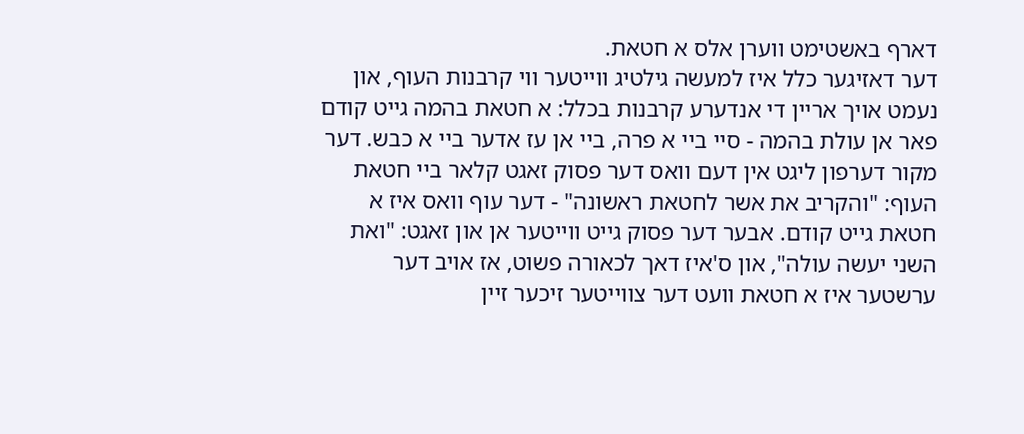דארף באשטימט ווערן אלס א חטאת.
דער דאזיגער כלל איז למעשה גילטיג ווייטער ווי קרבנות העוף, און נעמט אויך אריין די אנדערע קרבנות בכלל: א חטאת בהמה גייט קודם פאר אן עולת בהמה - סיי ביי א פרה, ביי אן עז אדער ביי א כבש. דער מקור דערפון ליגט אין דעם וואס דער פסוק זאגט קלאר ביי חטאת העוף: "והקריב את אשר לחטאת ראשונה" - דער עוף וואס איז א חטאת גייט קודם. אבער דער פסוק גייט ווייטער אן און זאגט: "ואת השני יעשה עולה", און ס'איז דאך לכאורה פשוט, אז אויב דער ערשטער איז א חטאת וועט דער צווייטער זיכער זיין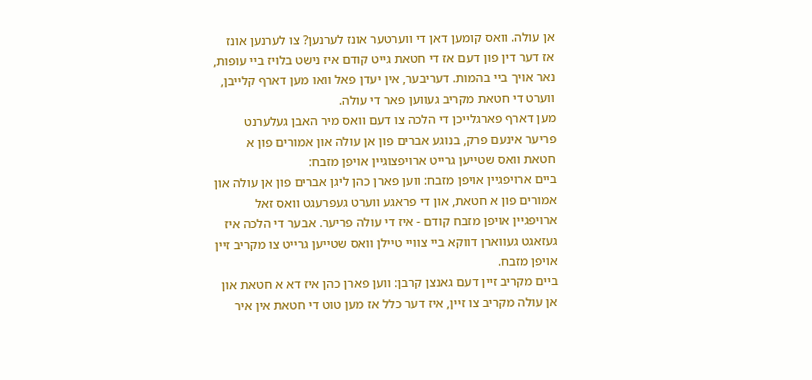אן עולה. וואס קומען דאן די ווערטער אונז לערנען? צו לערנען אונז אז דער דין פון דעם אז די חטאת גייט קודם איז נישט בלויז ביי עופות, נאר אויך ביי בהמות. דעריבער, אין יעדן פאל וואו מען דארף קלייבן, ווערט די חטאת מקריב געווען פאר די עולה.
מען דארף פארגלייכן די הלכה צו דעם וואס מיר האבן געלערנט פריער אינעם פרק, בנוגע אברים פון אן עולה און אמורים פון א חטאת וואס שטייען גרייט ארויפצוגיין אויפן מזבח:
ביים ארויפגיין אויפן מזבח: ווען פארן כהן ליגן אברים פון אן עולה און אמורים פון א חטאת, און די פראגע ווערט געפרעגט וואס זאל ארויפגיין אויפן מזבח קודם - איז די עולה פריער. אבער די הלכה איז געזאגט געווארן דווקא ביי צוויי טיילן וואס שטייען גרייט צו מקריב זיין אויפן מזבח.
ביים מקריב זיין דעם גאנצן קרבן: ווען פארן כהן איז דא א חטאת און אן עולה מקריב צו זיין, איז דער כלל אז מען טוט די חטאת אין איר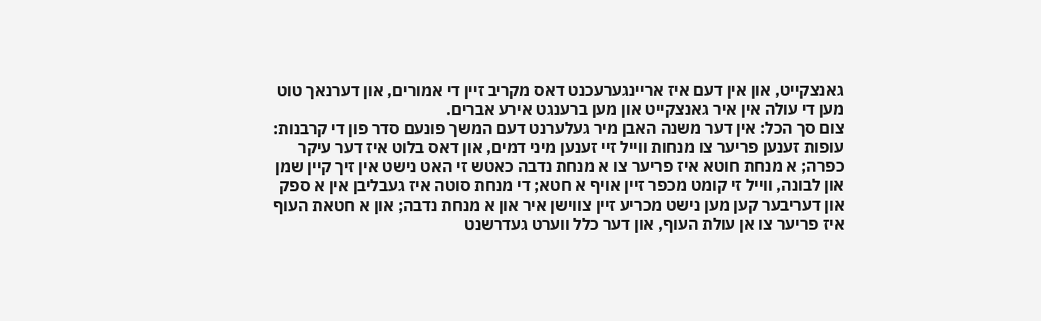גאנצקייט, און אין דעם איז אריינגערעכנט דאס מקריב זיין די אמורים, און דערנאך טוט מען די עולה אין איר גאנצקייט און מען ברענגט אירע אברים.
צום סך הכל: אין דער משנה האבן מיר געלערנט דעם המשך פונעם סדר פון די קרבנות: עופות זענען פריער צו מנחות ווייל זיי זענען מיני דמים, און דאס בלוט איז דער עיקר כפרה; א מנחת חוטא איז פריער צו א מנחת נדבה כאטש זי האט נישט אין זיך קיין שמן און לבונה, ווייל זי קומט מכפר זיין אויף א חטא; די מנחת סוטה איז געבליבן אין א ספק און דעריבער קען מען נישט מכריע זיין צווישן איר און א מנחת נדבה; און א חטאת העוף איז פריער צו אן עולת העוף, און דער כלל ווערט געדרשנט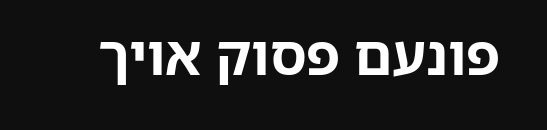פונעם פסוק אויך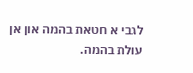לגבי א חטאת בהמה און אן עולת בהמה.